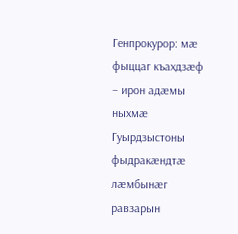Генпрокурор: мӕ фыццаг къахдзӕф – ирон адӕмы ныхмӕ Гуырдзыстоны фыдракӕндтӕ лӕмбынӕг равзарын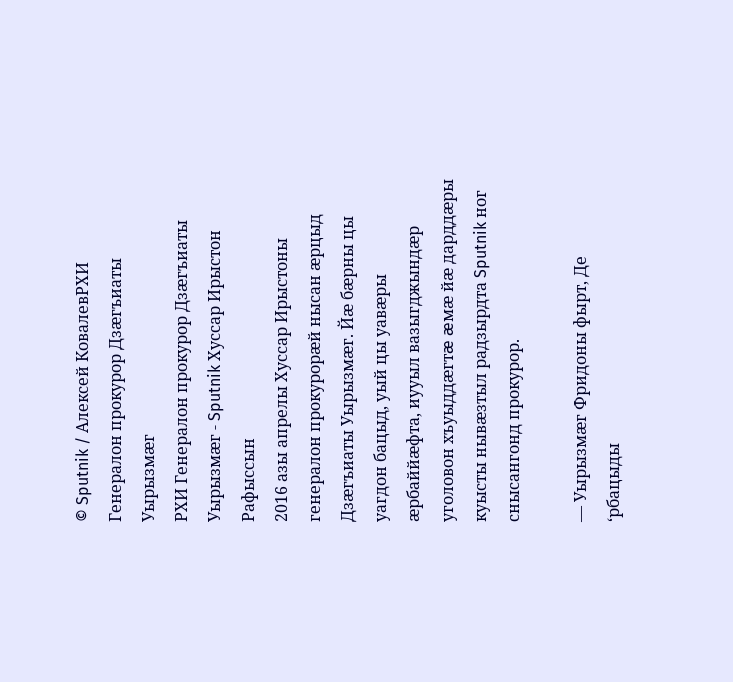© Sputnik / Алексей КовалевРХИ Генералон прокурор Дзæгъиаты Уырызмæг
РХИ Генералон прокурор Дзæгъиаты Уырызмæг - Sputnik Хуссар Ирыстон
Рафыссын
2016 азы апрелы Хуссар Ирыстоны генералон прокурорæй нысан æрцыд Дзæгъиаты Уырызмæг. Йæ бæрны цы уагдон бацыд, уый цы уавæры æрбаййæфта, иууыл вазыгджындæр уголовон хъуыддæгтæ æмæ йæ дарддӕры куысты нывæзтыл радзырдта Sputnik ног снысангонд прокурор.

— Уырызмӕг Фридоны фырт, Де ʻрбацыды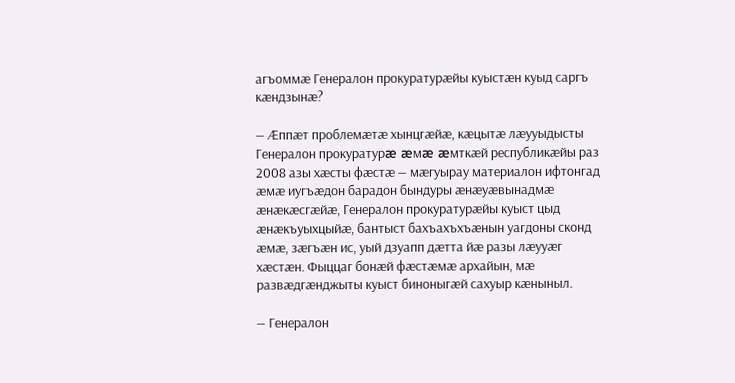агъоммæ Генералон прокуратурӕйы куыстæн куыд саргъ кæндзынæ?

— Ӕппæт проблемӕтæ хынцгæйæ, кæцытæ лæууыдысты Генералон прокуратурæ æмæ æмткæй республикæйы раз 2008 азы хæсты фæстæ — мæгуырау материалон ифтонгад æмæ иугъæдон барадон бындуры ӕнæуæвынадмæ ӕнæкæсгæйæ, Генералон прокуратурæйы куыст цыд æнæкъуыхцыйæ, бантыст бахъахъхъæнын уагдоны сконд ӕмӕ, зæгъæн ис, уый дзуапп дæтта йæ разы лæууæг хæстæн. Фыццаг бонæй фæстæмæ архайын, мӕ развӕдгӕнджыты куыст биноныгæй сахуыр кæныныл.

— Генералон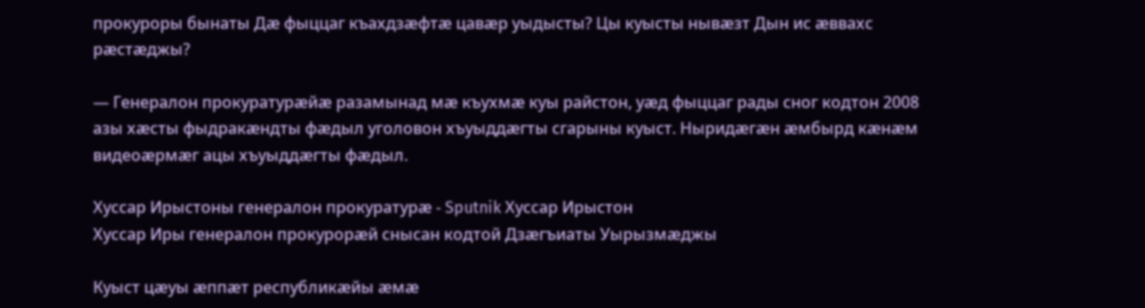прокуроры бынаты Дæ фыццаг къахдзæфтæ цавæр уыдысты? Цы куысты нывӕзт Дын ис æввахс рæстæджы?

— Генералон прокуратурæйæ разамынад мæ къухмæ куы райстон, уæд фыццаг рады сног кодтон 2008 азы хæсты фыдракæндты фæдыл уголовон хъуыддæгты сгарыны куыст. Ныридæгæн æмбырд кæнæм видеоæрмæг ацы хъуыддæгты фæдыл.

Хуссар Ирыстоны генералон прокуратурæ - Sputnik Хуссар Ирыстон
Хуссар Иры генералон прокурорæй снысан кодтой Дзæгъиаты Уырызмæджы

Куыст цæуы æппæт республикæйы æмæ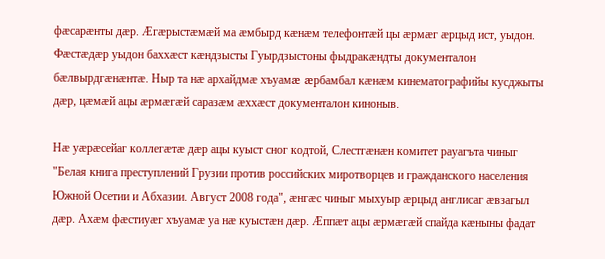фæсарæнты дæр. Æгæрыстæмæй ма æмбырд кæнæм телефонтæй цы æрмæг æрцыд ист, уыдон. Фæстæдæр уыдон баххæст кæндзысты Гуырдзыстоны фыдракæндты документалон бæлвырдгæнæнтæ. Ныр та нæ архайдмæ хъуамæ æрбамбал кæнæм кинематографийы кусджыты дæр, цæмæй ацы æрмæгæй саразӕм æххæст документалон киноныв.

Нæ уæрæсейаг коллегӕтæ дæр ацы куыст сног кодтой, Слестгæнæн комитет рауагъта чиныг "Белая книга преступлений Грузии против российских миротворцев и гражданского населения Южной Осетии и Абхазии. Август 2008 года", æнгæс чиныг мыхуыр æрцыд англисаг æвзагыл дæр. Ахæм фæстиуæг хъуамæ уа нæ куыстæн дæр. Æппæт ацы æрмӕгæй спайда кæныны фадат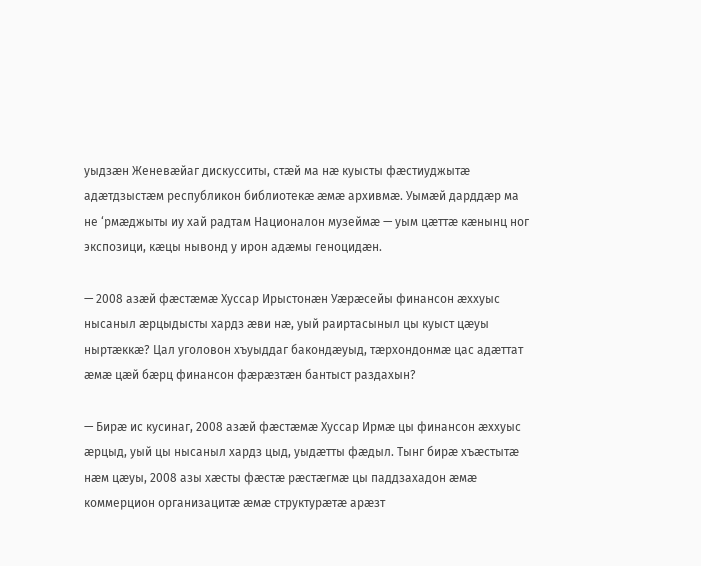уыдзæн Женевӕйаг дискусситы, стæй ма нæ куысты фæстиуджытæ адæтдзыстæм республикон библиотекæ æмæ архивмæ. Уымæй дарддæр ма не ‘рмæджыты иу хай радтам Националон музеймæ — уым цӕттӕ кӕнынц ног экспозици, кæцы нывонд у ирон адæмы геноцидæн.

— 2008 азæй фæстæмæ Хуссар Ирыстонæн Уӕрӕсейы финансон æххуыс нысаныл æрцыдысты хардз ӕви нӕ, уый раиртасыныл цы куыст цæуы ныртӕккӕ? Цал уголовон хъуыддаг бакондæуыд, тæрхондонмæ цас адæттат æмæ цæй бæрц финансон фæрæзтæн бантыст раздахын?

— Бирæ ис кусинаг, 2008 азæй фæстæмæ Хуссар Ирмæ цы финансон æххуыс æрцыд, уый цы нысаныл хардз цыд, уыдӕтты фӕдыл. Тынг бирæ хъæстытæ нӕм цæуы, 2008 азы хæсты фæстæ рæстæгмæ цы паддзахадон ӕмӕ коммерцион организацитӕ ӕмӕ структурӕтӕ арæзт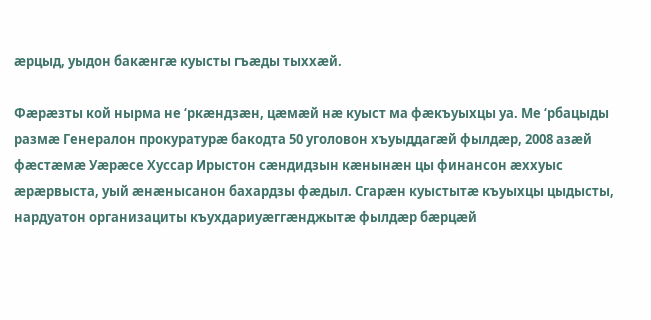æрцыд, уыдон бакæнгæ куысты гъæды тыххæй.

Фæрӕзты кой нырма не ʻркæндзæн, цæмæй нæ куыст ма фæкъуыхцы уа. Ме ʻрбацыды размæ Генералон прокуратурӕ бакодта 50 уголовон хъуыддагæй фылдæр, 2008 азӕй фæстæмӕ Уæрæсе Хуссар Ирыстон сӕндидзын кæнынæн цы финансон æххуыс æрӕрвыста, уый ӕнӕнысанон бахардзы фӕдыл. Сгарæн куыстытæ къуыхцы цыдысты, нардуатон организациты къухдариуæггæнджытæ фылдæр бæрцæй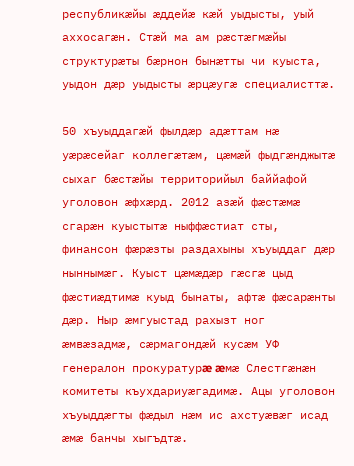республикӕйы ӕддейӕ кæй уыдысты, уый аххосагæн. Стæй ма ам рæстæгмæйы структурӕты бæрнон бынæтты чи куыста, уыдон дæр уыдысты æрцæугæ специалисттæ.

50 хъуыддагæй фылдæр адæттам нæ уæрæсейаг коллегӕтæм, цæмæй фыдгӕнджытӕ сыхаг бæстæйы территорийыл баййафой уголовон æфхæрд. 2012 азæй фæстæмæ сгарæн куыстытæ ныффæстиат сты, финансон фæрæзты раздахыны хъуыддаг дæр ныннымæг. Куыст цӕмӕдӕр гӕсгӕ цыд фæстиæдтимæ куыд бынаты, афтæ фæсарæнты дæр. Ныр æмгуыстад рахызт ног æмвæзадмæ, сæрмагондæй кусæм УФ генералон прокуратурæ æмæ Слестгæнæн комитеты къухдариуæгадимæ. Ацы уголовон хъуыддæгты фæдыл нæм ис ахстуæвæг исад æмæ банчы хыгъдтæ.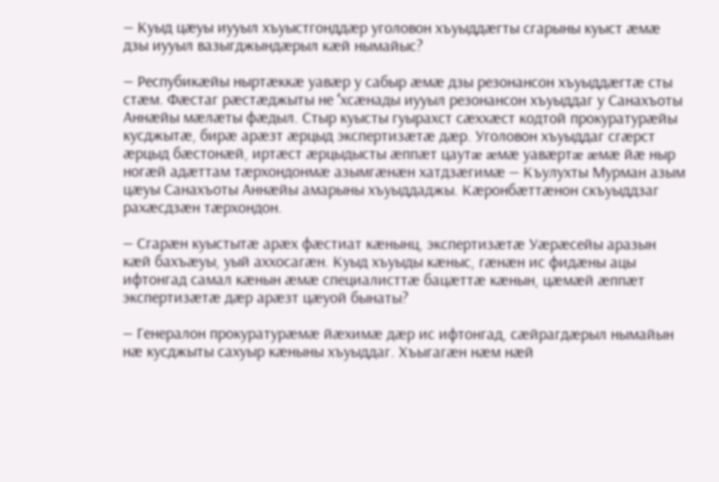— Куыд цæуы иууыл хъуыстгонддæр уголовон хъуыддæгты сгарыны куыст æмæ дзы иууыл вазыгджындæрыл кæй нымайыс?

— Респубикæйы ныртӕккӕ уавæр у сабыр æмæ дзы резонансон хъуыддæгтæ сты стæм. Фæстаг рæстæджыты не ʻхсæнады иууыл резонансон хъуыддаг у Санахъоты Аннæйы мæлæты фæдыл. Стыр куысты гуырахст сæххæст кодтой прокуратурæйы кусджытæ, бирæ арæзт æрцыд экспертизæтæ дӕр. Уголовон хъуыддаг сгӕрст æрцыд бæстонæй, иртӕст æрцыдысты æппæт цаутæ æмæ уавæртæ æмæ йæ ныр ногӕй адæттам тæрхондонмæ азымгæнæн хатдзæгимæ — Къулухты Мурман азым цæуы Санахъоты Аннæйы амарыны хъуыддаджы. Кӕронбӕттӕнон скъуыддзаг рахӕсдзӕн тæрхондон.

— Сгарæн куыстытæ арæх фæстиат кæнынц, экспертизæтæ Уæрæсейы аразын кæй бахъæуы, уый аххосагæн. Куыд хъуыды кæныс, гæнæн ис фидæны ацы ифтонгад самал кæнын æмæ специалисттæ бацæттæ кæнын, цӕмæй ӕппӕт экспертизӕтæ дӕр арæзт цæуой бынаты?

— Генералон прокуратурæмæ йæхимæ дæр ис ифтонгад, сæйрагдæрыл нымайын нæ кусджыты сахуыр кæныны хъуыддаг. Хъыгагæн нæм нæй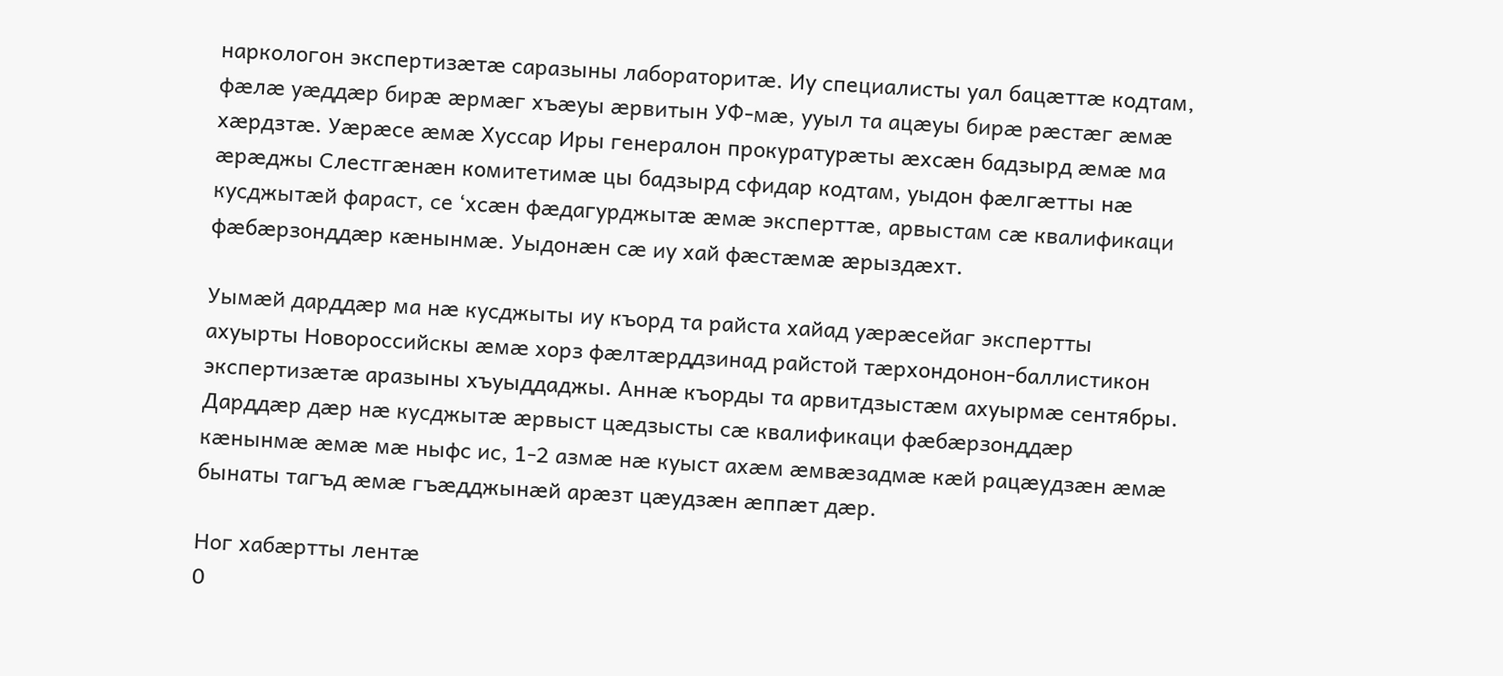наркологон экспертизӕтæ саразыны лабораторитæ. Иу специалисты уал бацæттæ кодтам, фæлæ уæддæр бирæ æрмæг хъæуы æрвитын УФ-мæ, ууыл та ацæуы бирæ рæстæг æмæ хæрдзтæ. Уæрæсе æмæ Хуссар Иры генералон прокуратурӕты æхсæн бадзырд æмæ ма æрæджы Слестгæнæн комитетимæ цы бадзырд сфидар кодтам, уыдон фæлгæтты нæ кусджытæй фараст, се ‘хсæн фæдагурджытæ æмæ эксперттæ, арвыстам сæ квалификаци фæбæрзонддæр кæнынмӕ. Уыдонæн сæ иу хай фæстæмæ æрыздæхт.

Уымæй дарддæр ма нæ кусджыты иу къорд та райста хайад уæрæсейаг экспертты ахуырты Новороссийскы æмæ хорз фæлтæрддзинад райстой тæрхондонон-баллистикон экспертизæтæ аразыны хъуыддаджы. Аннӕ къорды та арвитдзыстæм ахуырмæ сентябры. Дарддæр дæр нæ кусджытæ æрвыст цæдзысты сӕ квалификаци фӕбӕрзонддӕр кӕнынмӕ æмæ мæ ныфс ис, 1-2 азмæ нæ куыст ахæм æмвæзадмæ кӕй рацӕудзæн æмæ бынаты тагъд æмæ гъæдджынӕй арæзт цæудзæн æппæт дæр.

Ног хабӕртты лентӕ
0